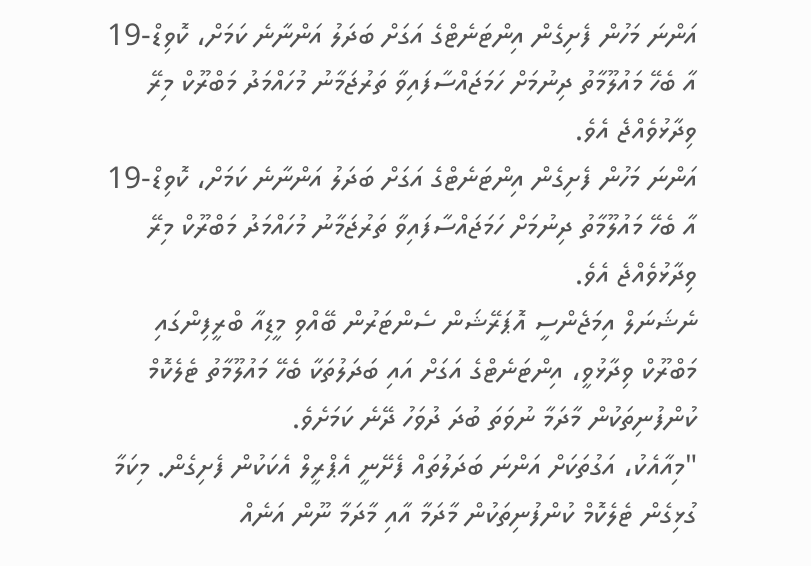އަންނަ މަހުން ފެށިގެން އިންޓަނެޓްގެ އަގަށް ބަދަލު އަންނާނެ ކަމަށް، ކޮވިޑް-19 އާ ބެހޭ މައުލޫމާތު ދިނުމަށް ހަމަޖައްސާފައިވާ ތަރުޖަމާނު މުހައްމަދު މަބްރޫކް މިރޭ ވިދާޅުވެއްޖެ އެވެ.
އަންނަ މަހުން ފެށިގެން އިންޓަނެޓްގެ އަގަށް ބަދަލު އަންނާނެ ކަމަށް، ކޮވިޑް-19 އާ ބެހޭ މައުލޫމާތު ދިނުމަށް ހަމަޖައްސާފައިވާ ތަރުޖަމާނު މުހައްމަދު މަބްރޫކް މިރޭ ވިދާޅުވެއްޖެ އެވެ.
ނެޝަނަލް އިމަޖެންސީ އޮޕަރޭޝަން ސެންޓަރުން ބޭއްވި މީޑިއާ ބްރީފިންގައި މަބްރޫކް ވިދާޅުވީ، އިންޓަނެޓްގެ އަގަށް އައި ބަދަލުތަކާ ބެހޭ މައުލޫމާތު ޓެލެކޮމް ކުންފުނިތަކުން މާދަމާ ނުވަތަ ބުދަ ދުވަހު ދޭނެ ކަމަށެވެ.
"މިއާއެކު، އަގުތަކަށް އަންނަ ބަދަލުތައް ފެށޭނީ އެޕްރީލް އެކަކުން ފެށިގެން. މިކަމާ ގުޅިގެން ޓެލެކޮމް ކުންފުނިތަކުން މާދަމާ އާއި މާދަމާ ނޫން އަނެއް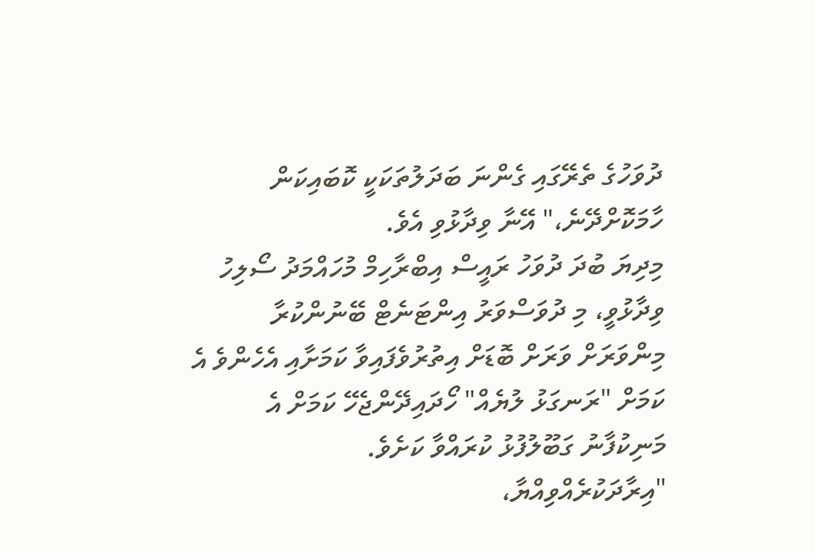ދުވަހުގެ ތެރޭގައި ގެންނަ ބަދަލުތަކަކީ ކޮބައިކަން ހާމަކޮށްދޭނެ،" އޭނާ ވިދާޅުވި އެވެ.
މިދިޔަ ބުދަ ދުވަހު ރައީސް އިބްރާހިމް މުހައްމަދު ސޯލިހު ވިދާޅުވީ، މި ދުވަސްވަރު އިންޓަނެޓް ބޭނުންކުރާ މިންވަރަށް ވަރަށް ބޮޑަށް އިތުރުވެފައިވާ ކަމަށާއި އެހެންވެ އެ ކަމަށް "ރަނގަޅު ލުޔެއް" ހޯދައިދޭންޖެހޭ ކަމަށް އެ މަނިކުފާނު ގަބޫލުފުޅު ކުރައްވާ ކަށެވެ.
"އިރާދަކުރެއްވިއްޔާ،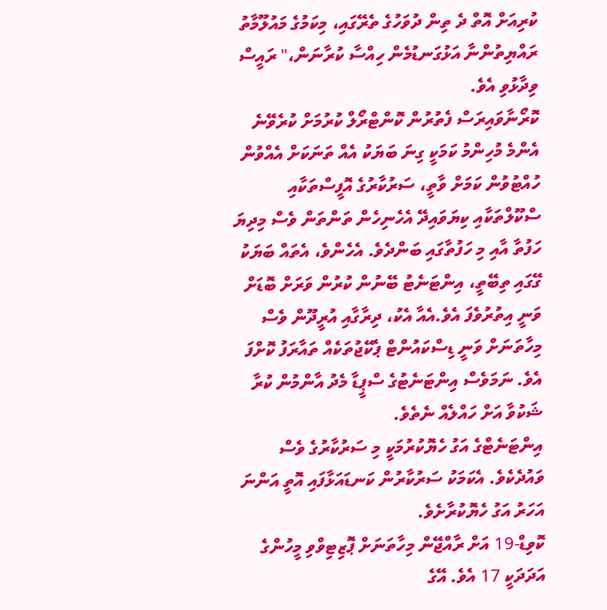ކުރިއަށް އޮތް ދެ ތިން ދުވަހުގެ ތެރޭގައި، މިކަމުގެ މައުލޫމާތު ރައްޔިތުންނާ އަޅުގަނޑުމެން ހިއްސާ ކުރާނަން،" ރައީސް ވިދާޅުވި އެވެ.
ކޮރޯނާވައިރަސް ފެތުރުން ކޮންޓްރޯލް ކުރުމަށް ކުރެވޭނެ އެންމެ މުހިންމު ކަމަކީ ގިނަ ބަޔަކު އެއް ތަނަކަށް އެއްވުން ހުއްޓުވުން ކަމަށް ވާތީ، ސަރުކާރުގެ އޮފީސްތަކާއި ސްކޫލްތަކާއި ކިޔަވައިދޭ އެހެނިހެން ތަންތަން ވެސް މިދިޔަ ހަފުތާ އާއި މި ހަފުތާގައި ބަންދެވެ. އެހެންވެ، އެތައް ބަޔަކު ގޭގައި ތިބޭތީ، އިންޓަނެޓު ބޭނުން ކުރުން ވަރަށް ބޮޑަށް ވަނީ އިތުރުވެފަ އެވެ.އެއާ އެކު، ދިރާގާއި އުރީދޫން ވެސް މިހާތަނަށް ވަނީ ޑިސްކައުންޓް ޕެކޭޖުތަކެއް ތައާރަފު ކޮށްފަ އެވެ. ނަމަވެސް އިންޓަނެޓުގެ ސްޕީޑާ މެދު އާންމުން ކުރާ ޝަކުވާ އަށް ހައްލެއް ނެތެވެ.
އިންޓަނެޓްގެ އަގު ހެޔޮކުރުމަކީ މި ސަރުކާރުގެ ވެސް ވައުދެކެވެ. އެކަމަކު ސަރުކާރުން ކަނޑައަޅާފައި އޮތީ އަންނަ އަހަރު އަގު ހެޔޮކުރާށެވެ.
ކޮވިޑް-19 އަށް ރާއްޖޭން މިހާތަނަށް ޕޮޒިޓިވްވި މީހުންގެ އަދަދަކީ 17 އެވެ. އޭގެ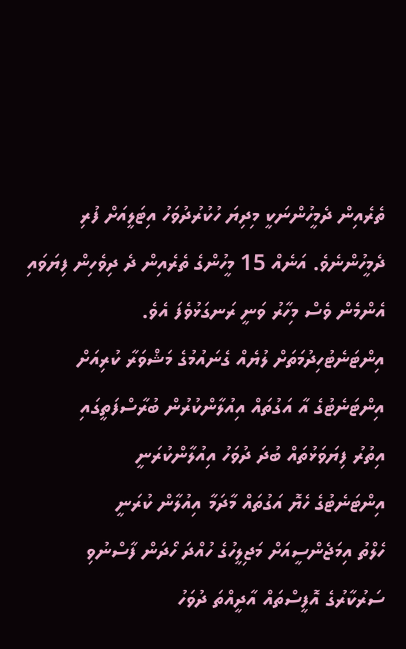ތެރެއިން ދެމީހުންނަކީ މިދިޔަ ހުކުރުދުވަހު އިޓަލީއަށް ފުރި ދެމީހުންނެވެ. އަނެއް 15 މީހުންގެ ތެރެއިން ދެ ދިވެހިން ފިޔަވައި އެންމެން ވެސް މިހާރު ވަނީ ރަނގަޅުވެފަ އެވެ.
އިންޓަނެޓުހިދުމަތަށް ލުޔެއް ގެނައުމުގެ މަޝްވަރާ ކުރިއަށް
އިންޓަނެޓުގެ އާ އަގުތައް އިއުލާންކުރުން ބުރާސްފަތީގައި
އިތުރު ފިޔަވަޅުތައް ބުދަ ދުވަހު އިއުލާންކުރަނީ
އިންޓަނެޓުގެ ހެޔޮ އަގުތައް މާދަމާ އިއުލާން ކުރަނީ
ހެލްތު އިމަޖެންސީއަށް މަޖިލީހުގެ ހުއްދަ ހޯދަން ފާސްނުވި
ސަރުކާރުގެ އޮފީސްތައް އާދީއްތަ ދުވަހު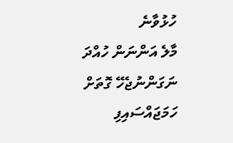ހުޅުވާނެ
މާލެ އަންނަން ހުއްދަ ނަގަންނުޖެހޭ ގޮތަށް ހަމަޖައްސައިފި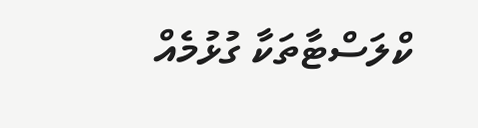ކްލަސްޓާތަކާ ގުޅުމެއް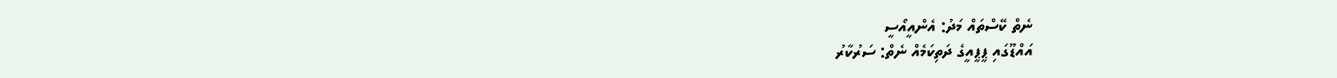ނެތް ކޭސްތައް މަދު: އެންއީއޯސީ
އައްޑޫގައި ޕީޕީއީގެ ދަތިކަމެއް ނެތް: ސަރުކާރު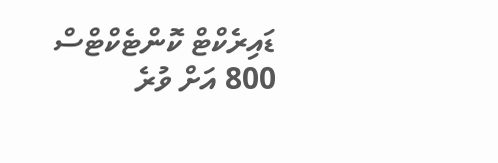ޑައިރެކްޓް ކޮންޓެކްޓްސް 800 އަށް ވުރެ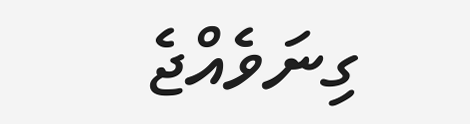ގިނަވެއްޖެ